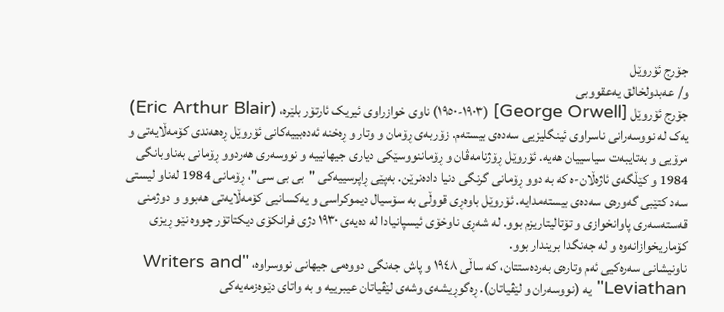جۆرج ئۆروێل
و/ عەبدولخالق یەعقووبی
جۆرج ئۆروێل [George Orwell] (١٩٠٣-١٩٥٠) ناوی خوازراوی ئیریک ئارتۆر بلێرە، (Eric Arthur Blair) یەک لە نووسەرانی ناسراوی ئینگلیزیی سەدەی بیستەم. زۆربەی ڕۆمان و وتار و ڕەخنە ئەدەبییەکانی ئۆروێل ڕەهەندی کۆمەڵایەتی و مرۆیی و بەتایبەت سیاسییان هەیە. ئۆروێل ڕۆژنامەڤان و ڕۆماننووسێکی دیاری جیهانییە و نووسەری هەردوو ڕۆمانی بەناوبانگی 1984 و کێڵگەی ئاژەڵان-ە کە بە دوو ڕۆمانی گرنگی دنیا دادەنرێن. بەپێی ڕاپرسییەکی "بی بی سی"، ڕۆمانی 1984 لەناو لیستی سەد کتێبی گەورەی سەدەی بیستەمدایە. ئۆروێل باوەڕی قووڵی بە سۆسیال دیموکراسی و یەکسانیی کۆمەڵایەتی هەبوو و دوژمنی قەستەسەری پاوانخوازی و تۆتالیتاریزم بوو. لە شەڕی ناوخۆی ئیسپانیادا لە دەیەی ١٩٣٠ دژی فرانکۆی دیکتاتۆر چووە نێو ڕیزی کۆماریخوازانەوە و لە جەنگدا بریندار بوو.
ناونیشانی سەرەکیی ئەم وتارەی بەردەستتان، کە ساڵی ١٩٤٨ و پاش جەنگی دووەمی جیهانی نووسراوە، "Writers and Leviathan"یە (نووسەران و لێڤیاتان). ڕەگوڕیشەی وشەی لێڤیاتان عیبرییە و بە واتای دێوەزمەیەکی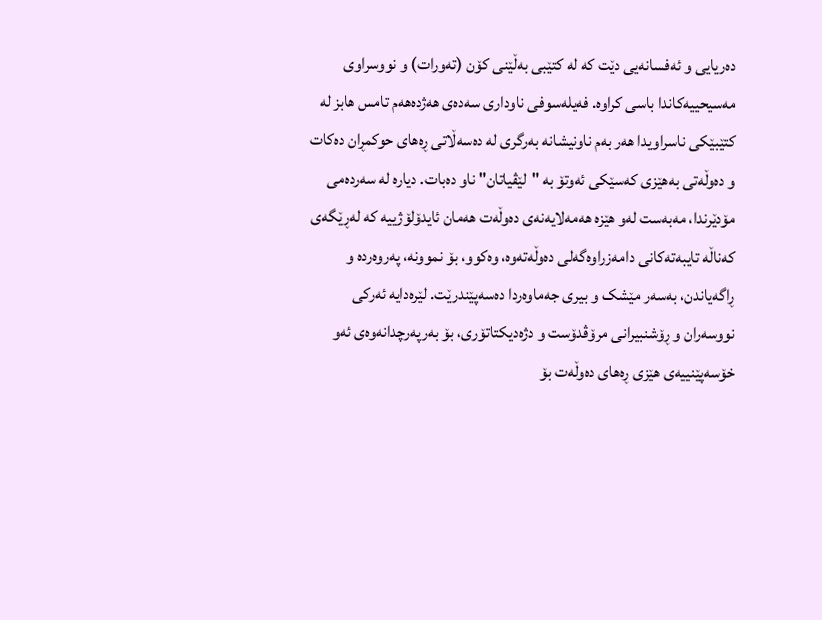دەریایی و ئەفسانەیی دێت کە لە کتێبی بەڵێنی کۆن (تەورات) و نووسراوی مەسیحییەکاندا باسی کراوە. فەیلەسوفی ناوداری سەدەی هەژدەهەم تامس هابز لە کتێبێکی ناسراویدا هەر بەم ناونیشانە بەرگری لە دەسەڵاتی ڕەهای حوکمڕان دەکات و دەوڵەتی بەهێزی کەسێکی ئەوتۆ بە "لێڤیاتان" ناو دەبات. دیارە لە سەردەمی مۆدێرندا، مەبەست لەو هێزە هەمەلایەنەی دەوڵەت هەمان ئایدۆلۆژییە کە لەڕێگەی کەناڵە تایبەتەکانی دامەزراوەگەلی دەوڵەتەوە، وەکوو، بۆ نموونە، پەروەردە و ڕاگەیاندن، بەسەر مێشک و بیری جەماوەردا دەسەپێندرێت. لێرەدایە ئەرکی نووسەران و ڕۆشنبیرانی مرۆڤدۆست و دژەدیکتاتۆری، بۆ بەرپەرچدانەوەی ئەو خۆسەپێنییەی هێزی ڕەهای دەوڵەت بۆ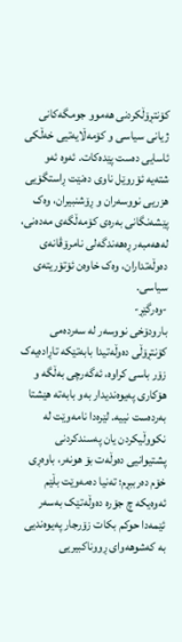کۆنتڕۆڵکردنی هەموو جومگەکانی ژیانی سیاسی و کۆمەڵایەتیی خەڵکی ئاسایی دەست پێدەکات. ئەوە ئەو شتەیە ئۆروێل ناوی دەنێت ڕاستگۆیی هزریی نووسەران و ڕۆشنبیران، وەک پێشەنگانی بەرەی کۆمەڵگەی مەدەنی، لەهەمبەر ڕەهەندگەلی نامرۆڤانەی دەوڵەتداران، وەک خاوەن ئۆتۆریتەی سیاسی.
-وەرگێڕ-
بارودۆخی نووسەر لە سەردەمی کۆنتڕۆڵی دەوڵەتیدا بابەتێکە تاڕادەیەک زۆر باسی کراوە، ئەگەرچی بەڵگە و هۆکاری پەیوەندیدار بەو بابەتە هێشتا بەردەست نییە. لێرەدا نامەوێت لە نکووڵیکردن یان پەسندکردنی پشتیوانیی دەوڵەت بۆ هونەر، باوەڕی خۆم دەرببڕم؛ تەنیا دەمەوێت بڵێم ئەوەیکە چ جۆرە دەوڵەتێک بەسەر ئێمەدا حوکم بکات زۆرجار پەیوەندیی بە کەشوهەوای ڕووناکبیریی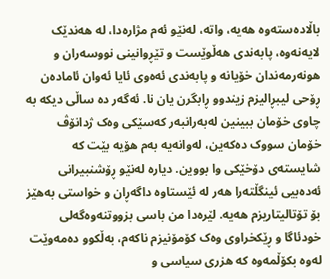باڵادەستەوە هەیە، واتە، لەنێو ئەم مژارەدا، لە هەندێک لایەنەوە، پابەندی هەڵوێست و تێڕوانینی نووسەران و هونەرمەندان خۆیانە و پابەندی ئەەوی ئایا ئەوان ئامادەن ڕۆحی لیبڕالیزم زیندوو ڕابگرن یان نا. ئەگەر دە ساڵی دیکە بە چاوی خۆمان ببینین لەبەرانبەر کەسێکی وەک ژدانۆڤ خۆمان سووک دەکەین، لەوانەیە بەم هۆیە بێت کە شایستەی دۆخێکی وا بووین. دیارە لەنێو ڕۆشنبیرانی ئەدەبیی ئینگڵتەرا هەر لە ئێستاوە داگەڕان و خواستی بەهێز بۆ تۆتالیتاریزم هەیە. لێرەدا من باسی بزووتنەوەگەلی خودئاگا و ڕێکخراوی وەک کۆمۆنیزم ناکەم، بەڵکوو دەمەوێت لەوە بکۆڵمەوە کە هزری سیاسی و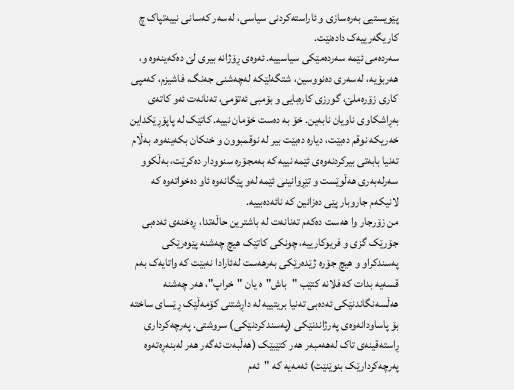پێویستیی بەرەسازی و ئاراستەکردنی سیاسی، لەسەر کەسانی نییەتپاک چ کاریگەرییەک دادەنێت.
سەردەمی ئێمە سەردەمێکی سیاسییە. ئەوەی ڕۆژانە بیری لێ دەکەینەوە و، هەربۆیە، لەسەری دەنووسین، شتگەلێکە لەچەشنی جەنگ، فاشیزم، کەمپی کاری زۆرەملێ، گورزی کارەبایی و بۆمبی ئەتۆمی، تەنانەت ئەو کاتەی بەڕاشکاوی ناویان نابەین. خۆ بە دەست خۆمان نییە. کاتێک لە پاپۆڕێکداین خەریکە نوقم دەبێت، دیارە دەبێت بیر لە نوقمبوون و خنکان بکەینەوە. بەڵام تەنیا بابەتی بیرکردنەوەی ئێمە نییە کە بەمجۆرە سنوودار دەکرێت، بەڵکوو سەرلەبەری هەڵوێست و تێڕوانینی ئێمە لەو پێگانەوە ئاو دەخواتەوە کە لانیکەم جاروبار پێی دەزانین کە نائەدەبییە.
من زۆرجار وا هەست دەکەم تەنانەت لە باشترین حاڵەتدا، ڕەخنەی ئەدەبی جۆرێک گزی و فریوکارییە، چونکی کاتێک هیچ چەشنە پێوەرێکی پەسندکراو و هیچ جۆرە ژێدەرێکی بەرهەست لەئارادا نەبێت کە واتایەک بەم قسەیە بدات کە فلانە کتێب "باش"ە یان "خراپ"، هەر چەشنە هەڵسەنگاندنێکی ئەدەبی تەنیا بریتییە لە داڕشتنی کۆمەڵێک ڕێسای ساختە بۆ پاساودانەوەی پەرژاندنێکی (پەسندکردنێکی) سروشتی. پەرچەکرداری ڕاستەقینەی تاک لەهەمبەر هەر کتێبێک (هەڵبەت ئەگەر هەر لەبنەڕەتەوە پەرچەکردارێک بنوێنێت) ئەمەیە کە "ئەم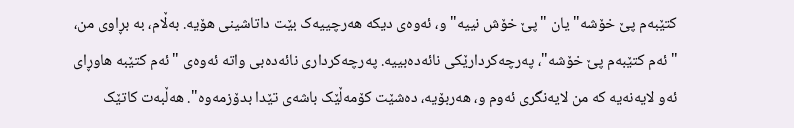کتێبەم پێ خۆشە" یان "پێ خۆش نییە" و، ئەوەی دیکە هەرچییەک بێت داتاشینی هۆیە. بەڵام، بە بڕاوی من، "ئەم کتێبەم پێ خۆشە"، پەرچەکردارێکی نائەدەبییە. پەرچەکرداری نائەدەبی واتە ئەوەی "ئەم کتێبە هاوڕای ئەو لایەنەیە کە من لایەنگری ئەوم و، هەربۆیە، دەشێت کۆمەڵێک باشەی تێدا بدۆزمەوە". هەڵبەت کاتێک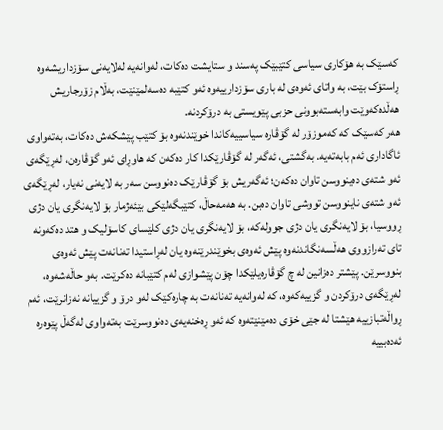کەسێک بە هۆکاری سیاسی کتێبێک پەسند و ستایشت دەکات، لەوانەیە لەلایەنی سۆزداریشەوە ڕاستۆک بێت، بە واتای ئەوەی لە باری سۆزدارییەوە ئەو کتێبە دەسەلمێنێت، بەڵام زۆرجاریش هەڵدەکەوێت وابەستەبوونی حزبی پێویستی بە درۆکردنە.
هەر کەسێک کە کەموزۆر لە گۆڤارە سیاسییەکاندا خوێندنەوە بۆ کتێب پێشکەش دەکات، بەتەواوی ئاگاداری ئەم بابەتەیە. بەگشتی، ئەگەر لە گۆڤارێکدا کار دەکەن کە هاوڕای ئەو گۆڤارەن، لەڕێگەی ئەو شتەی دەینووسن تاوان دەکەن؛ ئەگەریش بۆ گۆڤارێک دەنووسن سەر بە لایەنی نەیار، لەڕێگەی ئەو شتەی ناینووسن تووشی تاوان دەبن. بە هەمەحاڵ، کتێبگەلێکی بێئەژمار بۆ لایەنگری یان دژی ڕووسیا، بۆ لایەنگری یان دژی جوولەکە، بۆ لایەنگری یان دژی کلێسای کاسۆلیک و هتد دەکەونە تای تەرازووی هەڵسەنگاندنەوە پێش ئەوەی بخوێندرێنەوە یان لەڕاستیدا تەنانەت پێش ئەوەی بنووسرێن. پێشتر دەزانین لە چ گۆڤارەیلێکدا چۆن پێشوازی لەم کتێبانە دەکرێت. بەو حاڵەشەوە، لەڕێگەی درۆکردن و گزییەکەوە، کە لەوانەیە تەنانەت بە چارەکێک لەو درۆ و گزییانە نەزانرێت، ئەم ڕواڵەتبازییە هێشتا لە جێی خۆی دەمێنێتەوە کە ئەو ڕەخنەیەی دەنووسرێت بەتەواوی لەگەڵ پێوەرە ئەدەبییە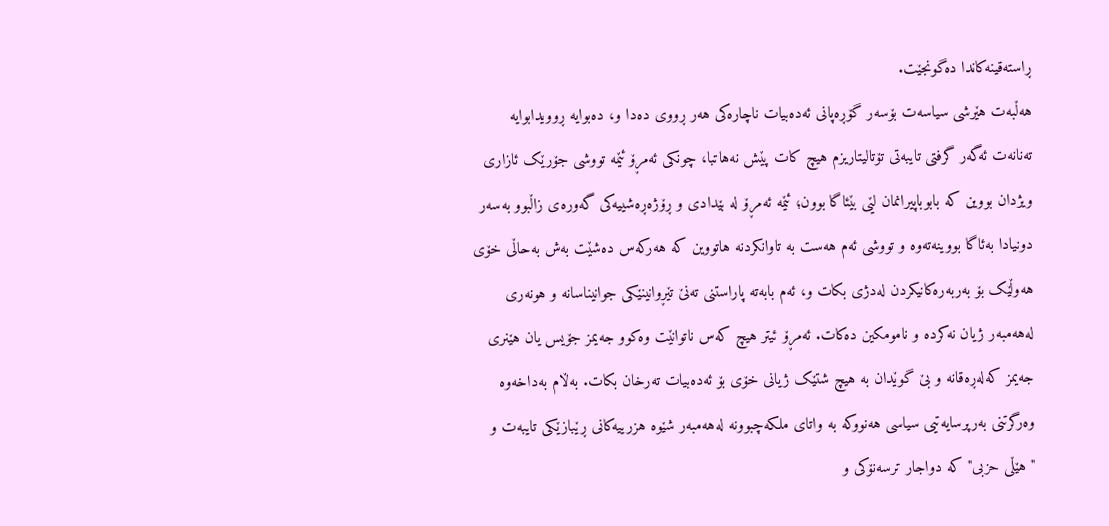ڕاستەقینەکاندا دەگونجێت.
هەڵبەت هێرشی سیاسەت بۆسەر گۆڕەپانی ئەدەبیات ناچارەکی هەر ڕووی دەدا و، دەبوایە ڕوویدابوایە تەنانەت ئەگەر گرفتی تایبەتی تۆتالیتاریزم هیچ کات پێش نەهاتبا، چونکی ئەمڕۆ ئێمە تووشی جۆرێک ئازاری ویژدان بووین کە بابوباپیرانمان لێی بێئاگا بوون؛ ئێمە ئەمڕۆ لە بێدادی و ڕۆژەڕەشییەکی گەورەی زاڵبوو بەسەر دونیادا بەئاگا بووینەتەوە و تووشی ئەم هەست بە تاوانکردنە هاتووین کە هەرکەس دەشێت بەش بەحاڵی خۆی هەوڵێک بۆ بەربەرەکانیکردن لەدژی بکات و، ئەم بابەتە پاراستنی تەنێ تێڕوانینێکی جوانیناسانە و هونەری لەهەمبەر ژیان نەکردە و نامومکین دەکات. ئەمڕۆ ئیتر هیچ کەس ناتوانێت وەکوو جەیمز جۆیس یان هێنری جەیمز کەلەڕەقانە و بێ گوێدان بە هیچ شتێک ژیانی خۆی بۆ ئەدەبیات تەرخان بکات. بەڵام بەداخەوە وەرگرتنی بەرپرسایەتیی سیاسی هەنووکە بە واتای ملکەچبوونە لەهەمبەر شێوە هزرییەکانی ڕێبازێکی تایبەت و "هێڵی حزبی" کە دواجار ترسەنۆکی و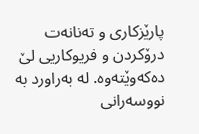پارێزکاری و تەنانەت درۆکردن و فریوکاریی لێ دەکەوێتەوە. لە بەراورد بە نووسەرانی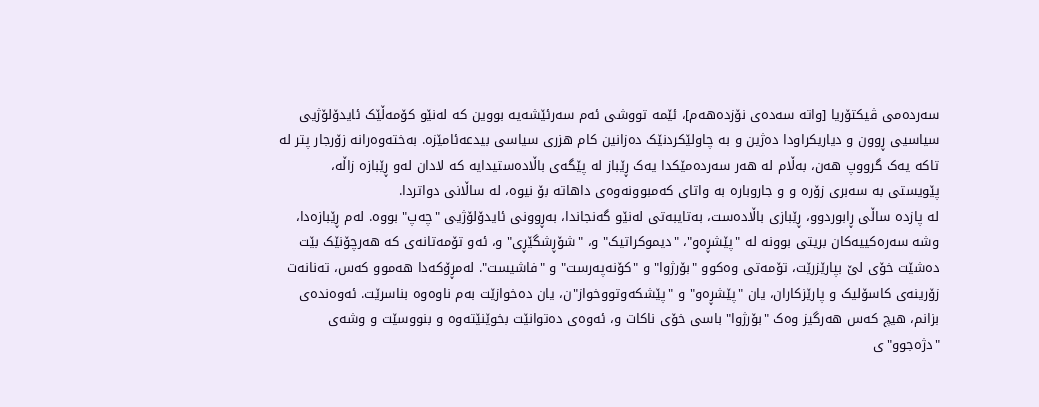سەردەمی ڤیکتۆریا [واتە سەدەی نۆزدەهەم]، ئێمە تووشی ئەم سەرئێشەیە بووین کە لەنێو کۆمەڵێک ئایدۆلۆژیی سیاسیی ڕوون و دیاریکراودا دەژین و بە چاولێکردنێک دەزانین کام هزری سیاسی بیدعەئامێزە. بەختەوەرانە زۆرجار پتر لە تاکە یەک گرووپ هەن، بەڵام لە هەر سەردەمێکدا یەک ڕێباز لە پێگەی باڵادەستیدایە کە لادان لەو ڕێبازە زاڵە، پێویستی بە سەبری زۆرە و و جاروبارە بە واتای کەمبوونەوەی داهاتە بۆ نیوە، لە ساڵانی دواتردا.
لە پازدە ساڵی ڕابوردوو، ڕێبازی باڵادەست، بەتایبەتی لەنێو گەنجاندا، بەڕوونی ئایدۆلۆژیی "چەپ" بووە. لەم ڕێبازەدا، وشە سەرەکییەکان بریتی بوونە لە "پێشڕەو"، "دیموکراتیک" و، "شۆڕشگێڕی" و، ئەو تۆمەتانەی کە هەرچۆنێک بێت دەشێت خۆی لێ بپارێزرێت، تۆمەتی وەکوو "بۆرژوا" و "کۆنەپەرست" و "فاشیست". لەمڕۆکەدا هەموو کەس، تەنانەت زۆرینەی کاسۆلیک و پارێزکاران، یان "پێشڕەو" و "پێشکەوتووخواز"ن، یان دەخوازێت بەم ناوەوە بناسرێت. ئەوەندەی بزانم، هیچ کەس هەرگیز وەک "بۆرژوا" باسی خۆی ناکات و، ئەوەی دەتوانێت بخوێنێتەوە و بنووسێت و وشەی "دژەجوو"ی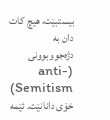بیستبێت، هیچ کات دان بە دژەجووبوونی (anti-Semitism) خۆی دانانێت. ئێمە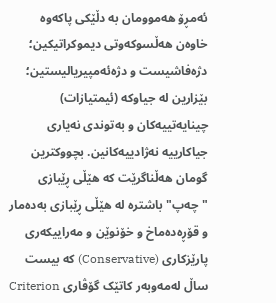ئەمڕۆ هەموومان بە دڵێکی پاکەوە خاوەن هەڵسوکەوتی دیموکراتیکین؛ دژەفاشیست و دژەئەمپیریالیستین؛ بێزارین لە جیاوکە (ئیمتیازات) چینایەتییەکان و بەتوندی نەیاری جیاکارییە نەژادییەکانین. بچووکترین گومان هەڵناگرێت کە هێڵی ڕێبازی "چەپ" باشترە لە هێڵی ڕێبازی بەدەمار و قۆڕەدەماخ و خۆنوێن و مەراییکەری پارێزکاری (Conservative) کە بیست ساڵ لەمەوبەر کاتێک گۆڤاری Criterion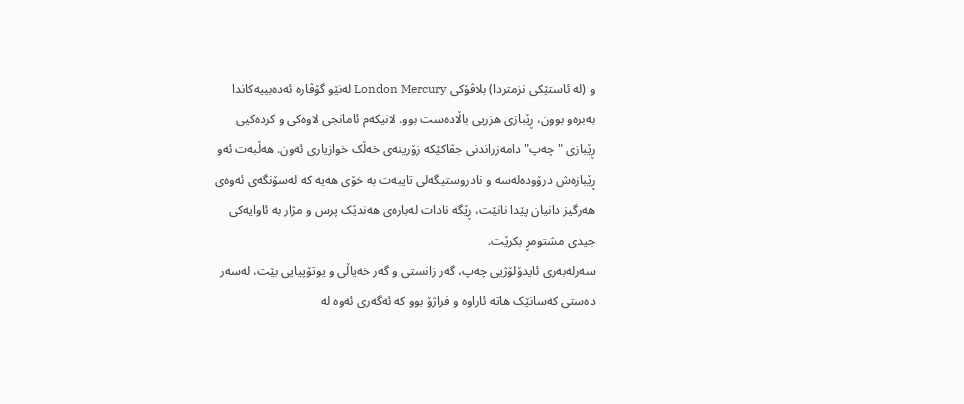و (لە ئاستێکی نزمتردا) بلاڤۆکی London Mercury لەنێو گۆڤارە ئەدەبییەکاندا بەبرەو بوون، ڕێبازی هزریی باڵادەست بوو. لانیکەم ئامانجی لاوەکی و کردەکیی ڕێبازی "چەپ" دامەزراندنی جڤاکێکە زۆرینەی خەڵک خوازیاری ئەون. هەڵبەت ئەو ڕێبازەش درۆودەلەسە و نادروستیگەلی تایبەت بە خۆی هەیە کە لەسۆنگەی ئەوەی هەرگیز دانیان پێدا نانێت، ڕێگە نادات لەبارەی هەندێک پرس و مژار بە ئاوایەکی جیدی مشتومڕ بکرێت.
سەرلەبەری ئایدۆلۆژیی چەپ، گەر زانستی و گەر خەیاڵی و یوتۆپیایی بێت، لەسەر دەستی کەسانێک هاتە ئاراوە و فراژۆ بوو کە ئەگەری ئەوە لە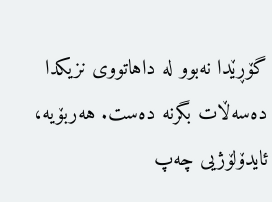گۆڕێدا نەبوو لە داهاتووی نزیکدا دەسەڵات بگرنە دەست. هەربۆیە، ئایدۆلۆژیی چەپ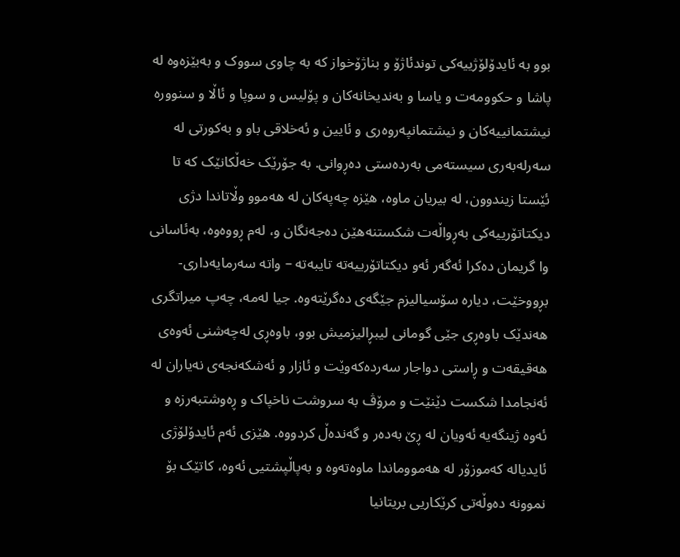بوو بە ئایدۆلۆژییەکی توندئاژۆ و بناژۆخواز کە بە چاوی سووک و بەبێزەوە لە پاشا و حکوومەت و یاسا و بەندیخانەکان و پۆلیس و سوپا و ئاڵا و سنوورە نیشتمانییەکان و نیشتمانپەروەری و ئایین و ئەخلاقی باو و بەکورتی لە سەرلەبەری سیستەمی بەردەستی دەڕوانی. بە جۆرێک خەڵکانێک کە تا ئێستا زیندوون، لە بیریان ماوە، هێزە چەپەکان لە هەموو وڵاتاندا دژی دیکتاتۆرییەکی بەڕواڵەت شكستنەهێن دەجەنگان و، لەم ڕووەوە، بەئاسانی وا گریمان دەکرا ئەگەر ئەو دیکتاتۆرییەتە تایبەتە – واتە سەرمایەداری- بڕووخێت، دیارە سۆسیالیزم جێگەی دەگرێتەوە. جیا لەمە، چەپ میراتگری هەندێک باوەڕی جێی گومانی لیبڕالیزمیش بوو، باوەڕی لەچەشنی ئەوەی هەقیقەت و ڕاستی دواجار سەردەکەوێت و ئازار و ئەشکەنجەی نەیاران لە ئەنجامدا شكست دێنێت و مرۆڤ بە سروشت ناخپاک و ڕەوشتبەرزە و ئەوە ژینگەیە ئەویان لە ڕێ بەدەر و گەندەڵ کردووە. هێزی ئەم ئایدۆلۆژی ئایدیالە کەموزۆر لە هەمووماندا ماوەتەوە و بەپاڵپشتیی ئەوە، کاتێک بۆ نموونە دەوڵەتی کرێکاریی بریتانیا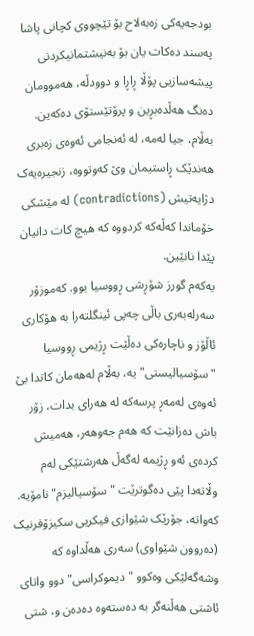بودجەیەکی زەبەلاح بۆ تێچووی کچانی پاشا پەسند دەکات یان بۆ بەنیشتمانیکردنی پیشەسازیی پۆڵا ڕاڕا و دوودڵە، هەموومان دەنگ هەڵدەبڕین و پرۆتێستۆی دەکەین. بەڵام، جیا لەمە، لە ئەنجامی ئەوەی زەبری هەندێک ڕاستیمان وێ کەوتووە، زنجیرەیەک دژایەتیش (contradictions) لە مێشکی خۆماندا کەڵەکە کردووە کە هیچ کات دانیان پێدا نانێین.
یەکەم گورز شۆڕشی ڕووسیا بوو. کەموزۆر سەرلەبەری باڵی چەپی ئینگلتەرا بە هۆکاری ئاڵۆز و ناچارەکی دەڵێت ڕژیمی ڕووسیا "سۆسیالیستی"یە، بەڵام لەهەمان کاتدا بێ ئەوەی لەمەڕ پرسەکە لە هەرای بدات، زۆر باش دەزانێت کە هەم جەوهەر، هەمیش کردەی ئەو ڕژیمە لەگەڵ هەرشتێکی لەم وڵاتەدا پێی دەگوترێت "سۆسیالیزم" نامۆیە. کەواتە، جۆرێک شێوازی فیکریی سکیزۆفرنیک (دەروون شێواوی) سەری هەڵداوە کە وشەگەلێکی وەکوو "دیموکراسی" دوو واتای ئاشتی هەڵنەگر بە دەستەوە دەدەن و، شتی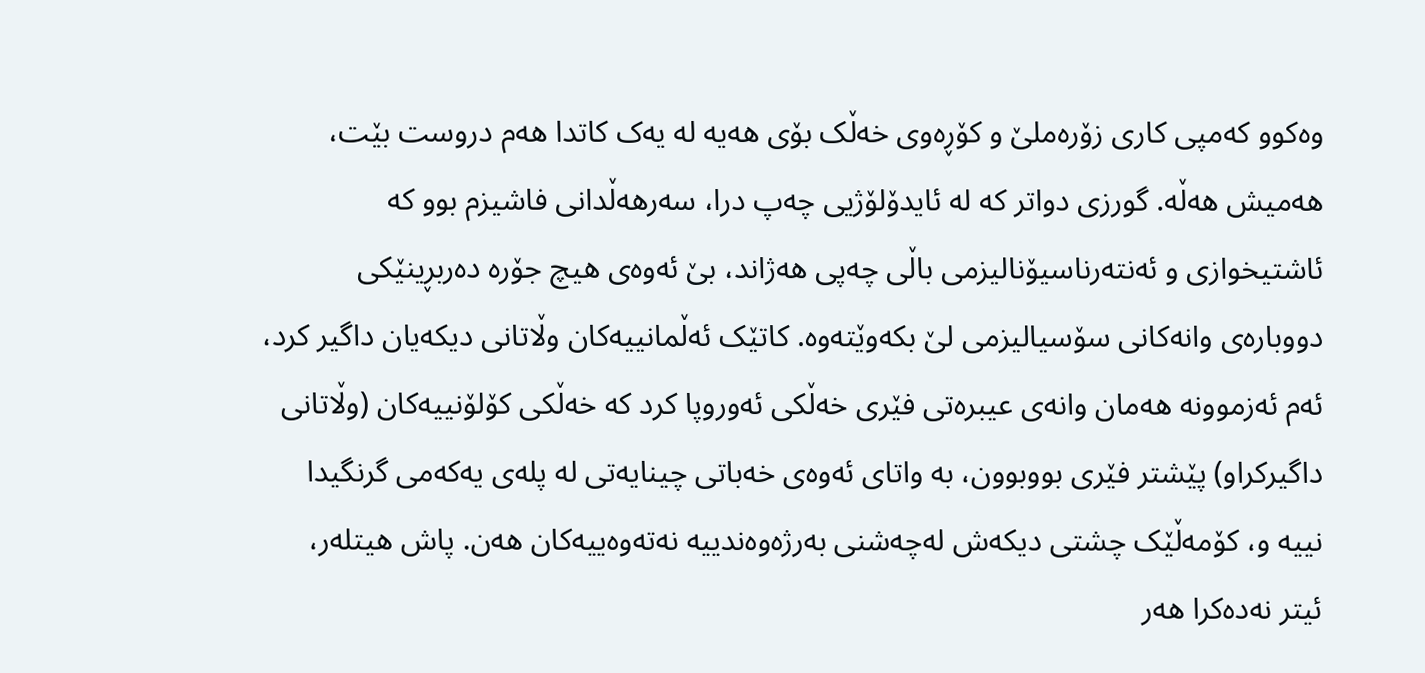وەکوو کەمپی کاری زۆرەملێ و کۆڕەوی خەڵک بۆی هەیە لە یەک کاتدا هەم دروست بێت، هەمیش هەڵە. گورزی دواتر کە لە ئایدۆلۆژیی چەپ درا، سەرهەڵدانی فاشیزم بوو کە ئاشتیخوازی و ئەنتەرناسیۆنالیزمی باڵی چەپی هەژاند، بێ ئەوەی هیچ جۆرە دەربڕینێکی دووبارەی وانەکانی سۆسیالیزمی لێ بکەوێتەوە. کاتێک ئەڵمانییەکان وڵاتانی دیکەیان داگیر کرد، ئەم ئەزموونە هەمان وانەی عیبرەتی فێری خەڵکی ئەوروپا کرد کە خەڵکی کۆلۆنییەکان (وڵاتانی داگیرکراو) پێشتر فێری بووبوون، بە واتای ئەوەی خەباتی چینایەتی لە پلەی یەکەمی گرنگیدا نییە و، کۆمەڵێک چشتی دیکەش لەچەشنی بەرژەوەندییە نەتەوەییەکان هەن. پاش هیتلەر، ئیتر نەدەکرا هەر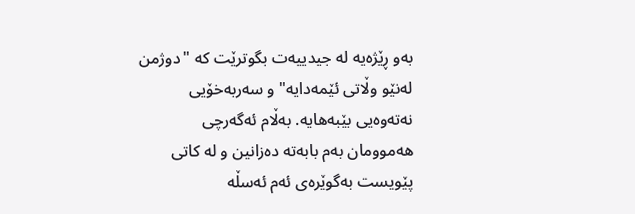بەو ڕێژەیە لە جیدییەت بگوترێت کە "دوژمن لەنێو وڵاتی ئێمەدایە" و سەربەخۆیی نەتەوەیی بێبەهایە. بەڵام ئەگەرچی هەموومان بەم بابەتە دەزانین و لە کاتی پێویست بەگوێرەی ئەم ئەسڵە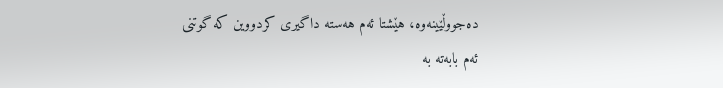دەجووڵێینەوە، هێشتا ئەم هەستە داگیری کردووین کە گوتنی ئەم بابەتە بە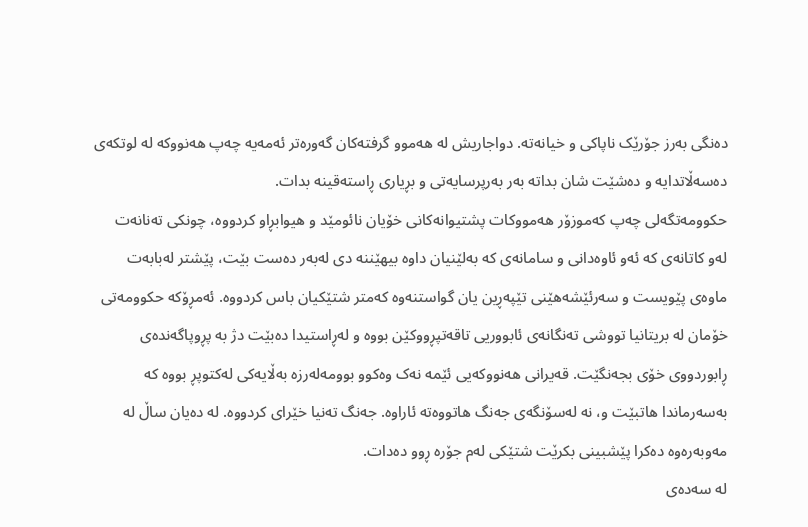دەنگی بەرز جۆرێک ناپاکی و خیانەتە. دواجاریش لە هەموو گرفتەکان گەورەتر ئەمەیە چەپ هەنووکە لە لوتکەی دەسەڵاتدایە و دەشێت شان بداتە بەر بەرپرسایەتی و بڕیاری ڕاستەقینە بدات.
حکوومەتگەلی چەپ کەموزۆر هەمووکات پشتیوانەکانی خۆیان نائومێد و هیوابڕاو کردووە، چونکی تەنانەت لەو کاتانەی کە ئەو ئاوەدانی و سامانەی کە بەلێنیان داوە بیهێننە دی لەبەر دەست بێت، پێشتر لەبابەت ماوەی پێویست و سەرئێشەهێنی تێپەڕین یان گواستنەوە کەمتر شتێکیان باس کردووە. ئەمڕۆکە حکوومەتی خۆمان لە بریتانیا تووشی تەنگانەی ئابووریی تاقەتپڕووکێن بووە و لەڕاستیدا دەبێت دژ بە پڕوپاگەندەی ڕابوردووی خۆی بجەنگێت. قەیرانی هەنووکەیی ئێمە نەک وەکوو بوومەلەرزە بەڵایەکی لەکتوپڕ بووە کە بەسەرماندا هاتبێت و، نە لەسۆنگەی جەنگ هاتووەتە ئاراوە. جەنگ تەنیا خێرای کردووە. لە دەیان ساڵ لە مەوبەرەوە دەکرا پێشبینی بکرێت شتێکی لەم جۆرە ڕوو دەدات.
لە سەدەی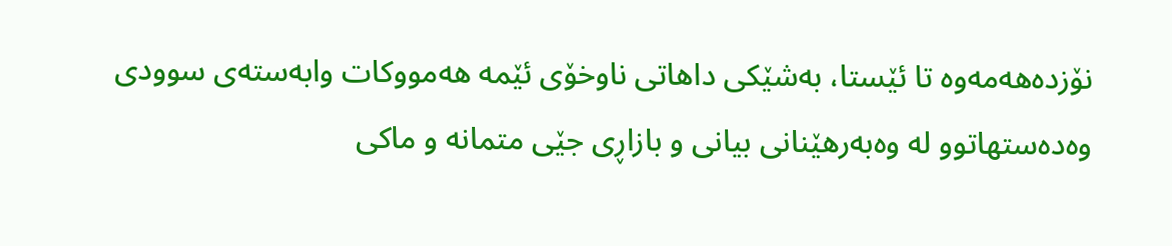نۆزدەهەمەوە تا ئێستا، بەشێکی داهاتی ناوخۆی ئێمە هەمووکات وابەستەی سوودی وەدەستهاتوو لە وەبەرهێنانی بیانی و بازاڕی جێی متمانە و ماکی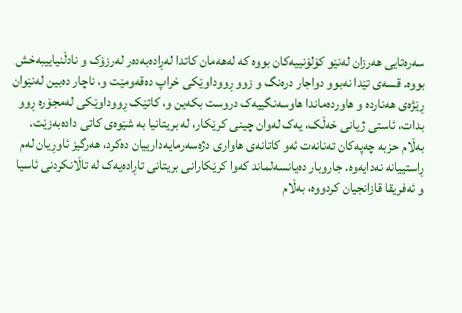سەرەتایی هەرزان لەنێو کۆلۆنییەکان بووە کە لەهەمان کاتدا لەڕادەبەدەر لەرزۆک و نادڵنیاییبەخش بووە. قسەی تێدا نەبوو دواجار درەنگ و زوو ڕووداوێکی خراپ دەقەومێت و، ناچار دەبین لەنێوان ڕێژەی هەناردە و هاوردەماندا هاوسەنگییەک دروست بکەین و، کاتێک ڕووداوێکی لەمجۆرە ڕوو بدات، ئاستی ژیانی خەڵک، یەک لەوان چینی کرێکار، لە بریتانیا بە شێوەی کاتی دادەبەزێت. بەڵام حزبە چەپەکان تەنانەت ئەو کاتانەی هاواری دژەسەرمایەدارییان دەکرد، هەرگیز ئاوڕیان لەم ڕاستییانە نەدایەوە. جاروبار دەیانسەلماند کەوا کرێکارانی بریتانی تاڕادەیەک لە تاڵانکردنی ئاسیا و ئەفریقا قازانجیان کردووە، بەڵام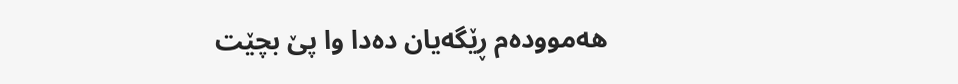هەموودەم ڕێگەیان دەدا وا پێ بچێت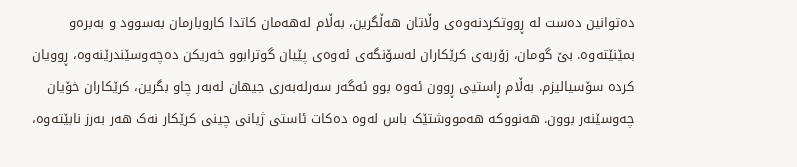دەتوانین دەست لە ڕووتکردنەوەی وڵاتان هەڵگرین، بەڵام لەهەمان کاتدا کاروبارمان بەسوود و بەبرەو بمێنێتەوە. بێ گومان، زۆربەی کرێکاران لەسۆنگەی ئەوەی پێیان گوترابوو خەریکن دەچەوسێندرێنەوە، ڕوویان کردە سۆسیالیزم. بەڵام ڕاستیی ڕوون ئەوە بوو ئەگەر سەرلەبەری جیهان لەبەر چاو بگرین، کرێکاران خۆیان چەوسێنەر بوون. هەنووکە هەمووشتێک باس لەوە دەکات ئاستی ژیانی چینی کرێکار نەک هەر بەرز نابێتەوە،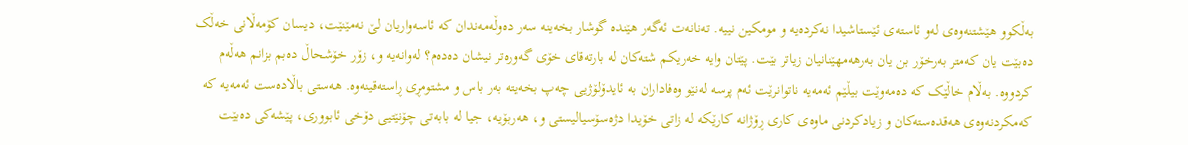بەڵکوو هێشتنەوەی لەو ئاستەی ئێستاشیدا نەکردەیە و مومکین نییە. تەنانەت ئەگەر هێندە گوشار بخەینە سەر دەوڵەمەندان کە ئاسەواریان لێ نەمێنێت، دیسان کۆمەڵانی خەڵک دەبێت یان کەمتر بەرخۆر بن یان بەرهەمهێنانیان زیاتر بێت. پێتان وایە خەریکم شتەکان لە بارتەقای خۆی گەورەتر نیشان دەدەم؟ لەوانەیە و، زۆر خۆشحاڵ دەبم بزانم هەڵەم کردووە. بەڵام خاڵێک کە دەمەوێت بیڵێم ئەمەیە ناتوانرێت ئەم پرسە لەنێو وەفاداران بە ئایدۆلۆژیی چەپ بخەیتە بەر باس و مشتومڕی ڕاستەقینەوە. هەستی باڵادەست ئەمەیە کە کەمکردنەوەی هەقدەستەکان و زیادکردنی ماوەی کاری ڕۆژانە کارێکە لە زاتی خۆیدا دژەسۆسیالیستی و، هەربۆیە، جیا لە بابەتی چۆنێتیی دۆخی ئابووری، پێشەکی دەبێت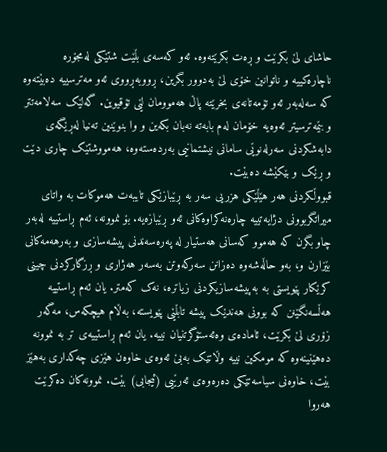حاشای لێ بکرێت و ڕەت بکرێتەوە. ئەو کەسەی بڵێت شتێکی لەمجۆرە ناچارەکییە و ناتوانین خۆی لێ بەدوور بگرین، ڕووبەڕووی ئەو مەترسییە دەبێتەوە کە سەلەبەر ئەو تۆمەتانەی بخرێتە پاڵ هەموومان لێی تۆقیوین. گەلێک سەلامەتتر و بێمەترسیتر ئەوەیە خۆمان لەم بابەتە نەبان بکەین و وا بنوێنین تەنیا لەڕێگەی دابەشکردنی سەرلەنوێی سامانی نیشتمانیی بەردەستەوە، هەمووشتێک چاری دێت و ڕێک و بێکێشە دەبێت.
قبووڵکردنی هەر هێڵێکی هزریی سەر بە ڕێبازێکی تایبەت هەموکات بە واتای میراتگربوونی دژایەتییە چارەنەکراوەکانی ئەو ڕێبازەیە. بۆ نموونە، ئەم ڕاستییە لەبەر چاو بگرن کە هەموو کەسانی هەستیار لە پەرەسەندنی پیشەسازی و بەرهەمەکانی بێزارن و، بەو حاڵەشەوە دەزانن سەرکەوتن بەسەر هەژاری و ڕزگارکردنی چینی کرێکار پێویستی بە بەپیشەسازیکردنی زیاترە، نەک کەمتر. یان ئەم ڕاستییە هەڵسەنگێنن کە بوونی هەندێک پیشە تابڵێی پێویستە، بەڵام هیچکەس، مەگەر زۆری لێ بکرێت، ئامادەی وەئەستۆگرتنیان نییە. یان ئەم ڕاستییەی تر بە نموونە دەهێنینەوە کە مومکین نییە وڵاتێک بەبێ ئەوەی خاوەن هێزی چەکداری بەهێز بێت، خاوەنی سیاسەتێکی دەرەوەی ئەرێیی (ئیجابی) بێت. نموونەکان دەکرێت هەروا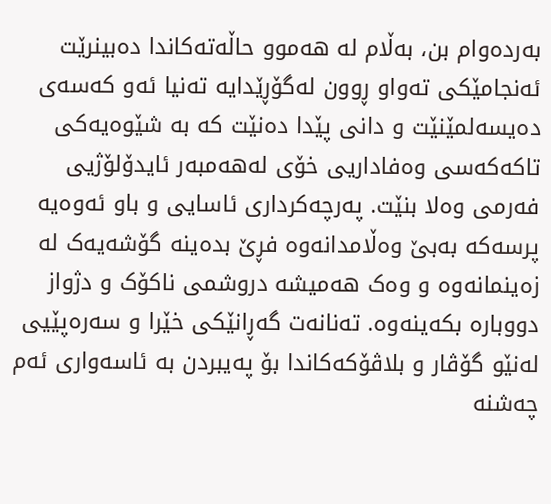بەردەوام بن، بەڵام لە هەموو حاڵەتەکاندا دەبینرێت ئەنجامێکی تەواو ڕوون لەگۆڕێدایە تەنیا ئەو کەسەی دەیسەلمێنێت و دانی پێدا دەنێت کە بە شێوەیەکی تاکەکەسی وەفاداریی خۆی لەهەمبەر ئایدۆلۆژیی فەرمی وەلا بنێت. پەرچەکرداری ئاسایی و باو ئەوەیە پرسەکە بەبێ وەڵامدانەوە فڕێ بدەینە گۆشەیەک لە زەینمانەوە و وەک هەمیشە دروشمی ناکۆک و دژواز دووبارە بکەینەوە. تەنانەت گەڕانێکی خێرا و سەرەپێیی لەنێو گۆڤار و بلاڤۆکەکاندا بۆ پەیبردن بە ئاسەواری ئەم چەشنە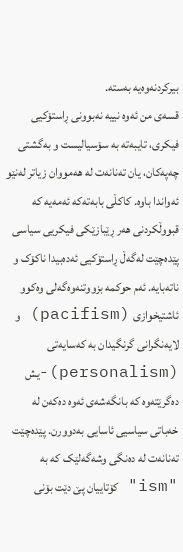بیرکردنەوەیە بەستە.
قسەی من ئەوە نییە نەبوونی ڕاستۆکیی فیکری، تایبەتە بە سۆسیالیست و بەگشتی چەپەکان، یان تەنانەت لە هەمووان زیاتر لەنێو ئەواندا باوە. کاکڵی بابەتەکە ئەمەیە کە قبووڵکردنی هەر ڕێبازێکی فیکریی سیاسی پێدەچێت لەگەڵ ڕاستۆکیی ئەدەبیدا ناکۆک و ناتەبایە. ئەم حوکمە بزووتنەوەگەلی وەکوو ئاشتیخوازی (pacifism) و لایەنگرانی گرنگیدان بە کەسایەتی (personalism)-یش دەگرێتەوە کە بانگەشەی ئەوە دەکەن لە خەباتی سیاسیی ئاسایی بەدوورن. پێدەچێت تەنانەت لە دەنگی وشەگەلێک کە بە "ism" کۆتاییان پێ دێت بۆنی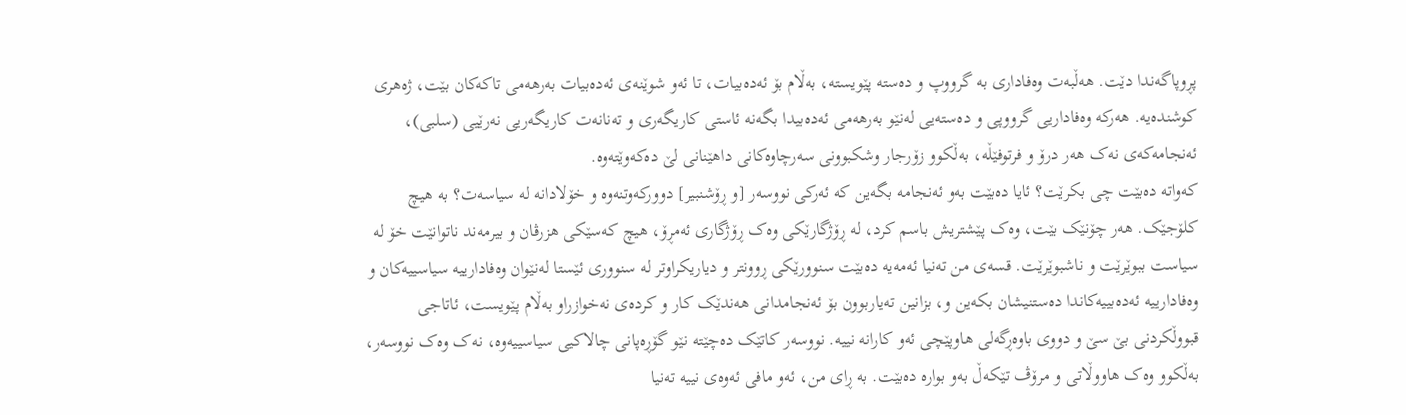پڕوپاگەندا دێت. هەڵبەت وەفاداری بە گرووپ و دەستە پێویستە، بەڵام بۆ ئەدەبیات، تا ئەو شوێنەی ئەدەبیات بەرهەمی تاکەکان بێت، ژەهری کوشندەیە. هەرکە وەفاداریی گرووپی و دەستەیی لەنێو بەرهەمی ئەدەبیدا بگەنە ئاستی کاریگەری و تەنانەت کاریگەریی نەرێیی (سلبی)، ئەنجامەکەی نەک هەر درۆ و فرتوفێڵە، بەڵکوو زۆرجار وشکبوونی سەرچاوەکانی داهێنانی لێ دەکەوێتەوە.
کەواتە دەبێت چی بکرێت؟ ئایا دەبێت بەو ئەنجامە بگەین کە ئەرکی نووسەر [و ڕۆشنبیر] دوورکەوتنەوە و خۆلادانە لە سیاسەت؟ بە هیچ کلۆجێک. هەر چۆنێک بێت، وەک پێشتریش باسم کرد، لە ڕۆژگارێکی وەک ڕۆژگاری ئەمڕۆ، هیچ کەسێکی هزرڤان و بیرمەند ناتوانێت خۆ لە سیاست ببوێرێت و ناشبوێرێت. قسەی من تەنیا ئەمەیە دەبێت سنوورێکی ڕوونتر و دیاریکراوتر لە سنووری ئێستا لەنێوان وەفادارییە سیاسییەکان و وەفادارییە ئەدەبییەکاندا دەستنیشان بکەین و، بزانین تەیاربوون بۆ ئەنجامدانی هەندێک کار و کردەی نەخوازراو بەڵام پێویست، ئاتاجی قبووڵکردنی بێ سێ و دووی باوەڕگەلی هاوپێچی ئەو کارانە نییە. نووسەر کاتێک دەچێتە نێو گۆڕەپانی چالاکیی سیاسییەوە، نەک وەک نووسەر، بەڵکوو وەک هاووڵاتی و مرۆڤ تێکەڵ بەو بوارە دەبێت. بە ڕای من، ئەو مافی ئەوەی نییە تەنیا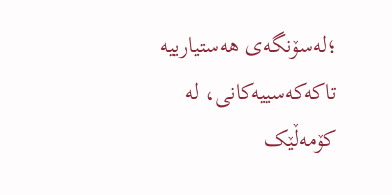؛لەسۆنگەی هەستیارییە تاکەکەسییەکانی، لە کۆمەڵێک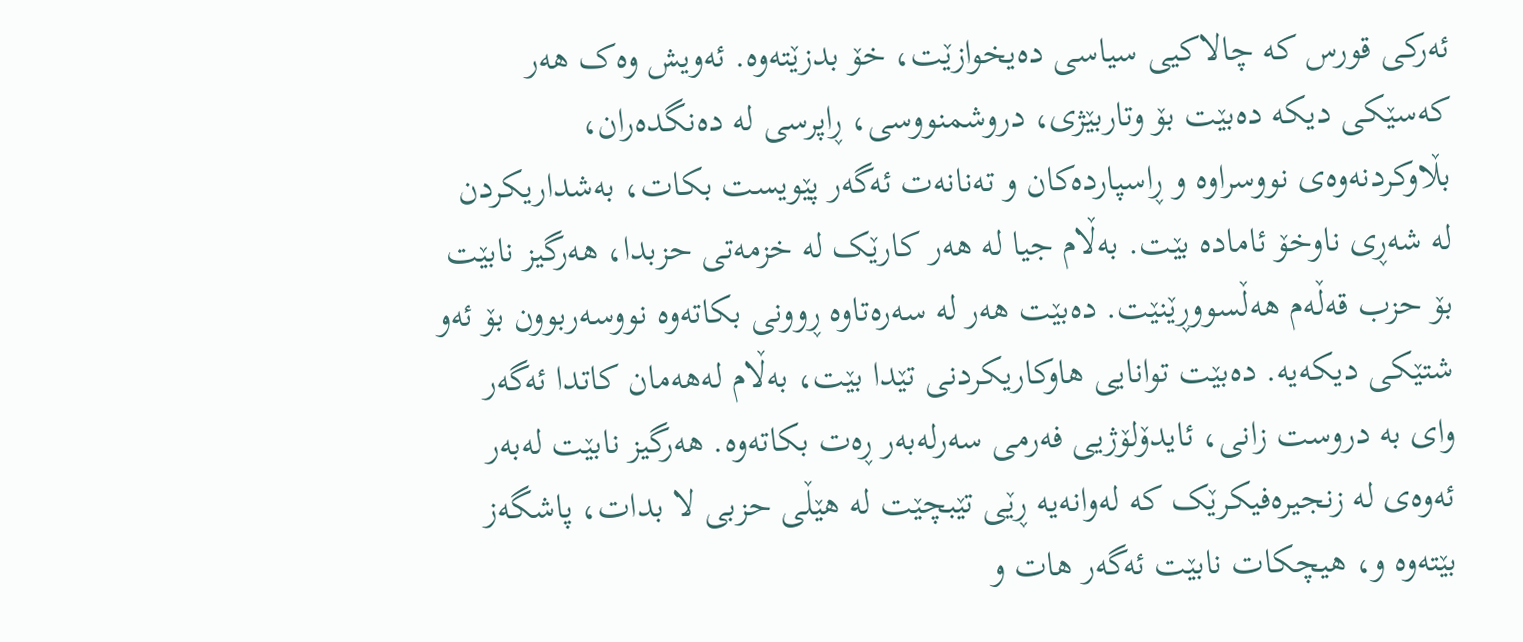ئەرکی قورس کە چالاکیی سیاسی دەیخوازێت، خۆ بدزێتەوە. ئەویش وەک هەر کەسێکی دیکە دەبێت بۆ وتاربێژی، دروشمنووسی، ڕاپرسی لە دەنگدەران، بڵاوکردنەوەی نووسراوە و ڕاسپاردەکان و تەنانەت ئەگەر پێویست بکات، بەشداریکردن لە شەڕی ناوخۆ ئامادە بێت. بەڵام جیا لە هەر کارێک لە خزمەتی حزبدا، هەرگیز نابێت بۆ حزب قەڵەم هەڵسووڕێنێت. دەبێت هەر لە سەرەتاوە ڕوونی بکاتەوە نووسەربوون بۆ ئەو شتێکی دیکەیە. دەبێت توانایی هاوکاریکردنی تێدا بێت، بەڵام لەهەمان کاتدا ئەگەر وای بە دروست زانی، ئایدۆلۆژیی فەرمی سەرلەبەر ڕەت بکاتەوە. هەرگیز نابێت لەبەر ئەوەی لە زنجیرەفیکرێک کە لەوانەیە ڕێی تێبچێت لە هێڵی حزبی لا بدات، پاشگەز بێتەوە و، هیچکات نابێت ئەگەر هات و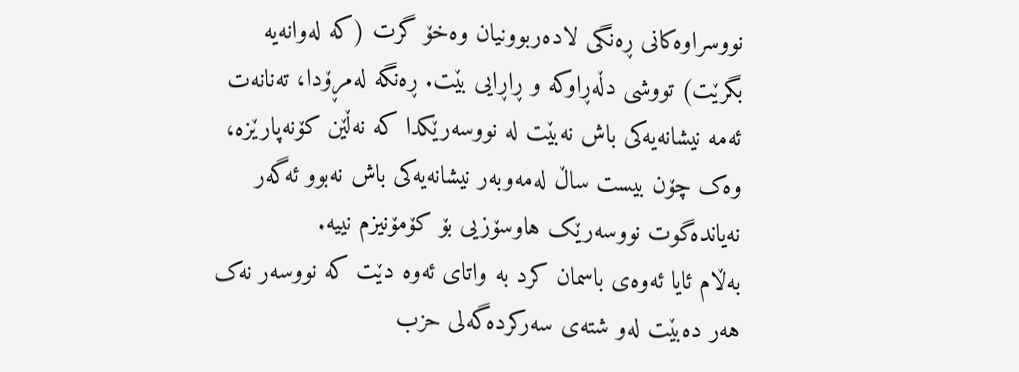نووسراوەکانی ڕەنگی لادەربوونیان وەخۆ گرت (کە لەوانەیە بگرێت) تووشی دڵەڕاوکە و ڕاڕایی بێت. ڕەنگە لەمڕۆدا، تەنانەت ئەمە نیشانەیەکی باش نەبێت لە نووسەرێکدا کە نەڵێن کۆنەپارێزە، وەک چۆن بیست ساڵ لەمەوبەر نیشانەیەکی باش نەبوو ئەگەر نەیاندەگوت نووسەرێک هاوسۆزیی بۆ کۆمۆنیزم نییە.
بەڵام ئایا ئەوەی باسمان کرد بە واتای ئەوە دێت کە نووسەر نەک هەر دەبێت لەو شتەی سەرکردەگەلی حزب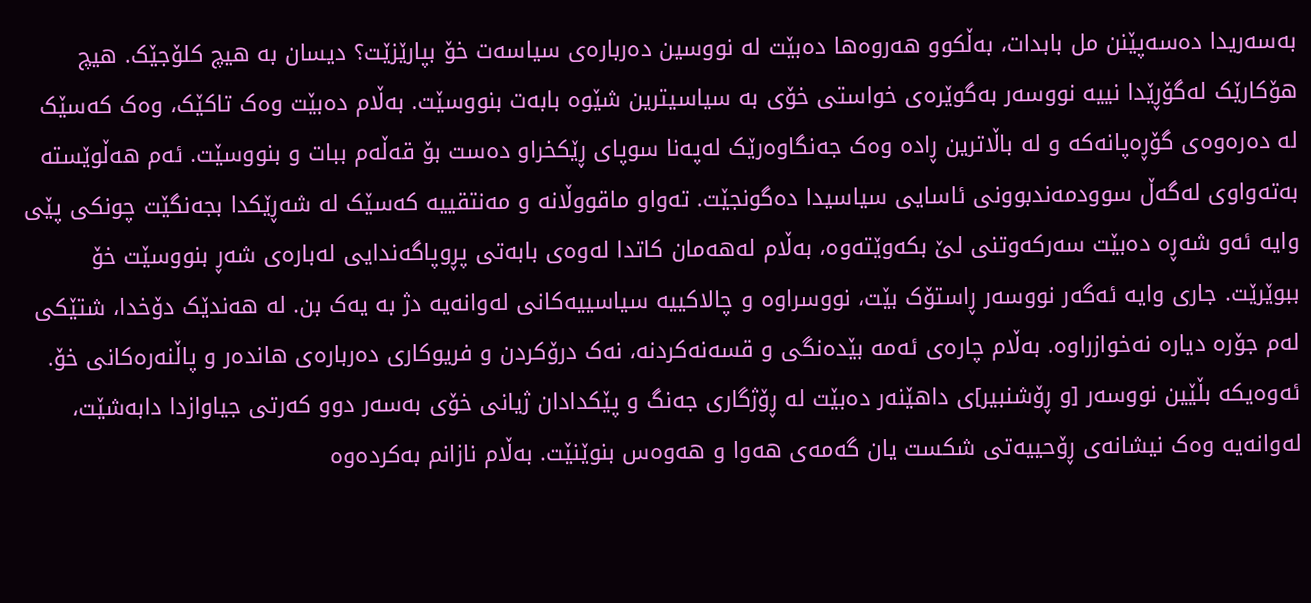بەسەریدا دەسەپێنن مل بابدات، بەڵکوو هەروەها دەبێت لە نووسین دەربارەی سیاسەت خۆ بپارێزێت؟ دیسان بە هیچ کلۆجێک. هیچ هۆکارێک لەگۆڕێدا نییە نووسەر بەگوێرەی خواستی خۆی بە سیاسیترین شێوە بابەت بنووسێت. بەڵام دەبێت وەک تاکێک، وەک کەسێک لە دەرەوەی گۆڕەپانەکە و لە باڵاترین ڕادە وەک جەنگاوەرێک لەپەنا سوپای ڕێکخراو دەست بۆ قەڵەم ببات و بنووسێت. ئەم هەڵوێستە بەتەواوی لەگەڵ سوودمەندبوونی ئاسایی سیاسیدا دەگونجێت. تەواو ماقووڵانە و مەنتقییە کەسێک لە شەڕێکدا بجەنگێت چونکی پێی وایە ئەو شەڕە دەبێت سەرکەوتنی لێ بکەوێتەوە، بەڵام لەهەمان کاتدا لەوەی بابەتی پڕوپاگەندایی لەبارەی شەڕ بنووسێت خۆ ببوێرێت. جاری وایە ئەگەر نووسەر ڕاستۆک بێت، نووسراوە و چالاکییە سیاسییەکانی لەوانەیە دژ بە یەک بن. لە هەندێک دۆخدا، شتێکی لەم جۆرە دیارە نەخوازراوە. بەڵام چارەی ئەمە بێدەنگی و قسەنەکردنە، نەک درۆکردن و فریوکاری دەربارەی هاندەر و پاڵنەرەکانی خۆ.
ئەوەیکە بڵێین نووسەر [و ڕۆشنبیر]ی داهێنەر دەبێت لە ڕۆژگاری جەنگ و پێکدادان ژیانی خۆی بەسەر دوو کەرتی جیاوازدا دابەشێت، لەوانەیە وەک نیشانەی ڕۆحییەتی شکست یان گەمەی هەوا و هەوەس بنوێنێت. بەڵام نازانم بەکردەوە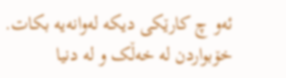ئەو چ کارێکی دیکە لەوانەیە بکات. خۆبواردن لە خەڵک و لە دنیا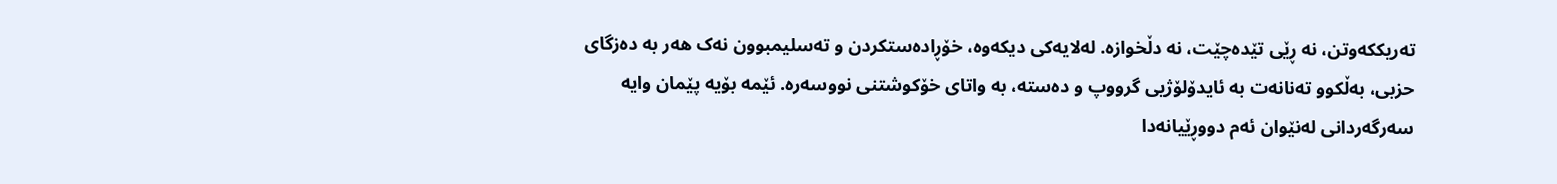تەریککەوتن، نە ڕێی تێدەچێت، نە دڵخوازە. لەلایەکی دیکەوە، خۆڕادەستکردن و تەسلیمبوون نەک هەر بە دەزگای حزبی، بەڵکوو تەنانەت بە ئایدۆلۆژیی گرووپ و دەستە، بە واتای خۆکوشتنی نووسەرە. ئێمە بۆیە پێمان وایە سەرگەردانی لەنێوان ئەم دووڕێیانەدا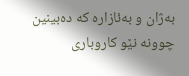بەژان و بەئازارە کە دەبینین چوونە نێو کاروباری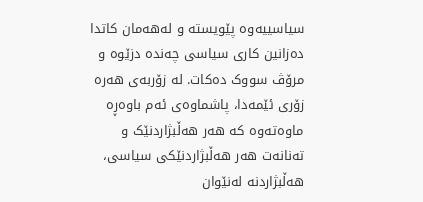سیاسییەوە پێویستە و لەهەمان کاتدا دەزانین کاری سیاسی چەندە دزێوە و مرۆڤ سووک دەکات. لە زۆربەی هەرە زۆری ئێمەدا، پاشماوەی ئەم باوەڕە ماوەتەوە کە هەر هەڵبژاردنێک و تەنانەت هەر هەڵبژاردنێکی سیاسی، هەڵبژاردنە لەنێوان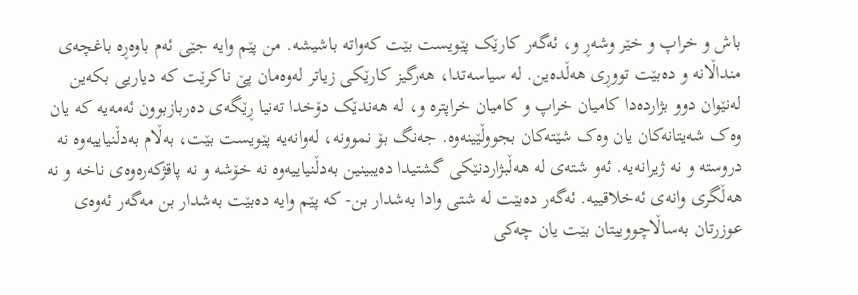باش و خراپ و خێر وشەڕ و، ئەگەر کارێک پێویست بێت کەواتە باشیشە. من پێم وایە جێی ئەم باوەڕە باغچەی منداڵانە و دەبێت تووڕی هەڵدەین. لە سیاسەتدا، هەرگیز کارێکی زیاتر لەوەمان پێ ناکرێت کە دیاریی بکەین لەنێوان دوو بژاردەدا کامیان خراپ و کامیان خراپترە و، لە هەندێک دۆخدا تەنیا ڕێگەی دەربازبوون ئەمەیە کە یان وەک شەیتانەکان یان وەک شێتەکان بجووڵێینەوە. جەنگ بۆ نموونە، لەوانەیە پێویست بێت، بەڵام بەدڵنیاییەوە نە دروستە و نە ژیرانەیە. ئەو شتەی لە هەڵبژاردنێکی گشتیدا دەیبینین بەدڵنیاییەوە نە خۆشە و نە پاقژکەرەوەی ناخە و نە هەڵگری وانەی ئەخلاقییە. ئەگەر دەبێت لە شتی وادا بەشدار بن- کە پێم وایە دەبێت بەشدار بن مەگەر ئەوەی عوزرتان بەساڵاچووییتان بێت یان چەکی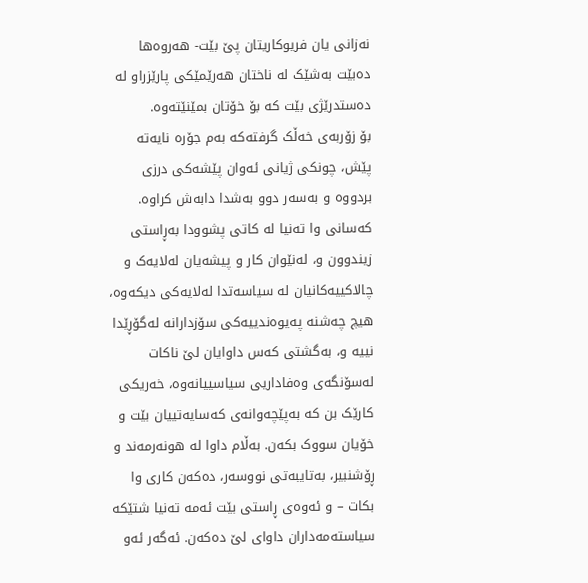نەزانی یان فریوکاریتان پێ بێت- هەروەها دەبێت بەشێک لە ناختان هەرێمێکی پارێزراو لە دەستدرێژی بێت کە بۆ خۆتان بمێنێتەوە.
بۆ زۆربەی خەڵک گرفتەکە بەم جۆرە نایەتە پێش، چونکی ژیانی ئەوان پێشەکی درزی بردووە و بەسەر دوو بەشدا دابەش کراوە. کەسانی وا تەنیا لە کاتی پشوودا بەڕاستی زیندوون و، لەنێوان کار و پیشەیان لەلایەک و چالاکییەکانیان لە سیاسەتدا لەلایەکی دیکەوە، هیچ چەشنە پەیوەندییەکی سۆزدارانە لەگۆڕێدا نییە و، بەگشتی کەس داوایان لێ ناکات لەسۆنگەی وەفاداریی سیاسییانەوە، خەریکی کارێک بن کە بەپێچەوانەی کەسایەتییان بێت و خۆیان سووک بکەن. بەڵام داوا لە هونەرمەند و ڕۆشنبیر، بەتایبەتی نووسەر، دەکەن کاری وا بکات – و ئەوەی ڕاستی بێت ئەمە تەنیا شتێکە سیاستەمەداران داوای لێ دەکەن. ئەگەر ئەو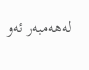لەهەمبەر ئەو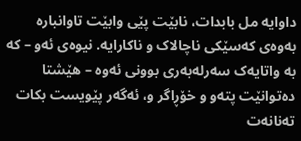داوایە مل بابدات، نابێت پێی وابێت تاوانبارە بەوەی کەسێکی ناچالاک و ناکارایە. نیوەی ئەو – کە بە واتایەک سەرلەبەری بوونی ئەوە – هێشتا دەتوانێت پتەو و خۆڕاگر و، ئەگەر پێویست بکات تەنانەت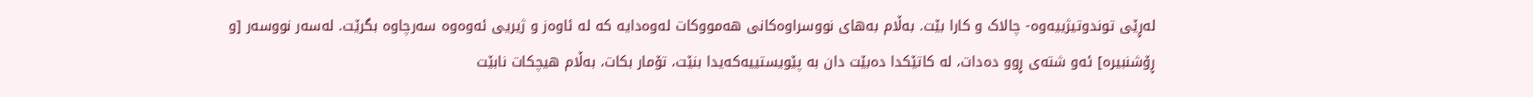لەڕێی توندوتیژییەوە- چالاک و کارا بێت. بەڵام بەهای نووسراوەکانی هەمووکات لەوەدایە کە لە ئاوەز و ژیریی ئەوەوە سەرچاوە بگرێت. لەسەر نووسەر [و ڕۆشنبیرە] ئەو شتەی ڕوو دەدات، لە کاتێکدا دەبێت دان بە پێویستییەکەیدا بنێت، تۆمار بکات، بەڵام هیچکات نابێت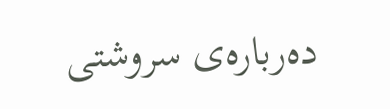دەربارەی سروشتی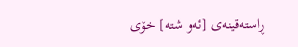ڕاستەقینەی [ئەو شتە] خۆی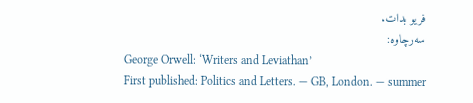فریو بدات.
سەرچاوە:
George Orwell: ‘Writers and Leviathan’
First published: Politics and Letters. — GB, London. — summer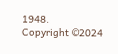1948.
Copyright ©2024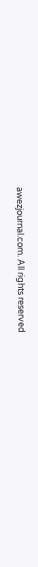awezjournal.com. All rights reserved